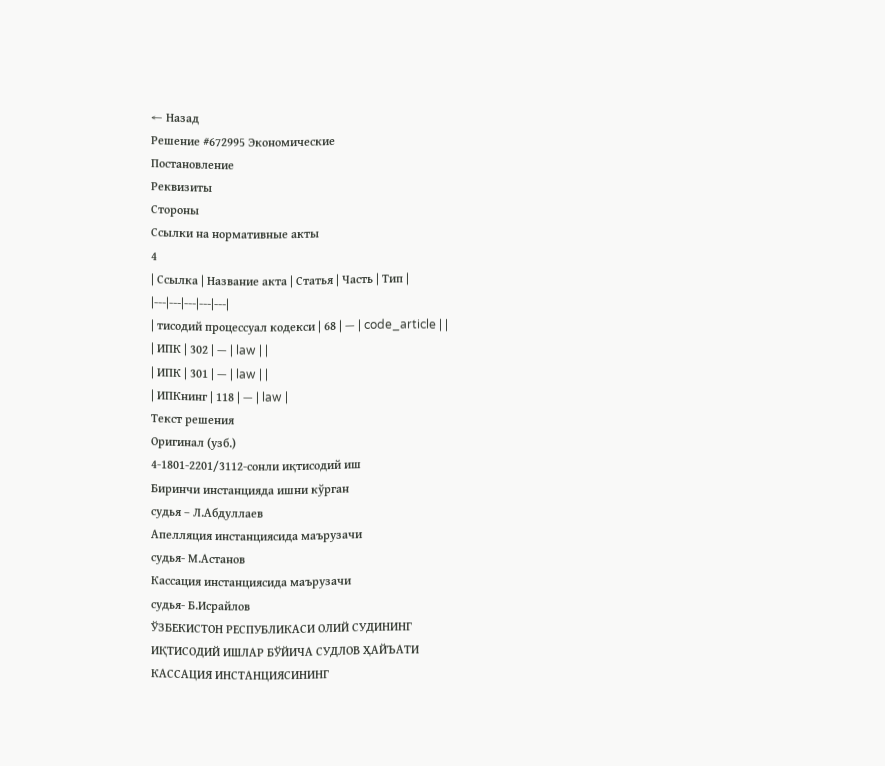← Назад
Решение #672995 Экономические
Постановление
Реквизиты
Стороны
Ссылки на нормативные акты
4
| Ссылка | Название акта | Статья | Часть | Тип |
|---|---|---|---|---|
| тисодий процессуал кодекси | 68 | — | code_article | |
| ИПК | 302 | — | law | |
| ИПК | 301 | — | law | |
| ИПКнинг | 118 | — | law |
Текст решения
Оригинал (узб.)
4-1801-2201/3112-сонли иқтисодий иш
Биринчи инстанцияда ишни кўрган
судья – Л.Абдуллаев
Апелляция инстанциясида маърузачи
судья- М.Астанов
Кассация инстанциясида маърузачи
судья- Б.Исрайлов
ЎЗБЕКИСТОН РЕСПУБЛИКАСИ ОЛИЙ СУДИНИНГ
ИҚТИСОДИЙ ИШЛАР БЎЙИЧА СУДЛОВ ҲАЙЪАТИ
КАССАЦИЯ ИНСТАНЦИЯСИНИНГ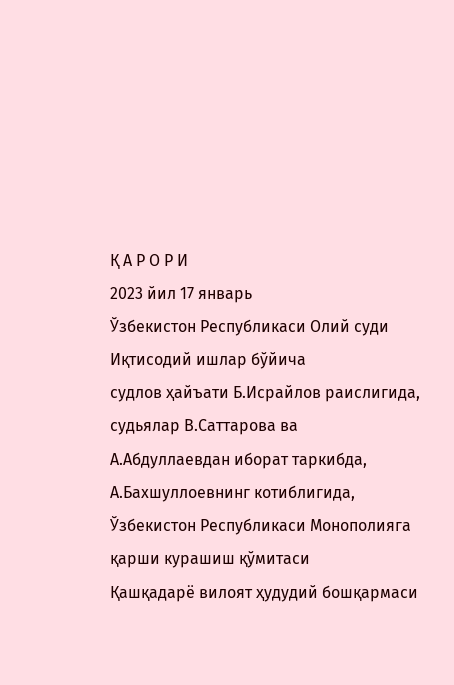Қ А Р О Р И
2023 йил 17 январь
Ўзбекистон Республикаси Олий суди Иқтисодий ишлар бўйича
судлов ҳайъати Б.Исрайлов раислигида, судьялар В.Саттарова ва
А.Абдуллаевдан иборат таркибда, А.Бахшуллоевнинг котиблигида,
Ўзбекистон Республикаси Монополияга қарши курашиш қўмитаси
Қашқадарё вилоят ҳудудий бошқармаси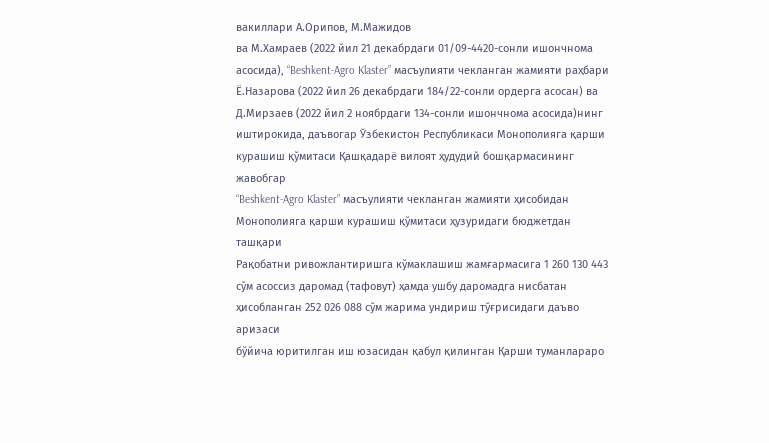вакиллари А.Орипов, М.Мажидов
ва М.Хамраев (2022 йил 21 декабрдаги 01/09-4420-сонли ишончнома
асосида), “Beshkent-Agro Klaster” масъулияти чекланган жамияти раҳбари
Ё.Назарова (2022 йил 26 декабрдаги 184/22-сонли ордерга асосан) ва
Д.Мирзаев (2022 йил 2 ноябрдаги 134-сонли ишончнома асосида)нинг
иштирокида, даъвогар Ўзбекистон Республикаси Монополияга қарши
курашиш қўмитаси Қашқадарё вилоят ҳудудий бошқармасининг жавобгар
“Beshkent-Agro Klaster” масъулияти чекланган жамияти ҳисобидан
Монополияга қарши курашиш қўмитаси ҳузуридаги бюджетдан ташқари
Рақобатни ривожлантиришга кўмаклашиш жамғармасига 1 260 130 443
сўм асоссиз даромад (тафовут) ҳамда ушбу даромадга нисбатан
ҳисобланган 252 026 088 сўм жарима ундириш тўғрисидаги даъво аризаси
бўйича юритилган иш юзасидан қабул қилинган Қарши туманлараро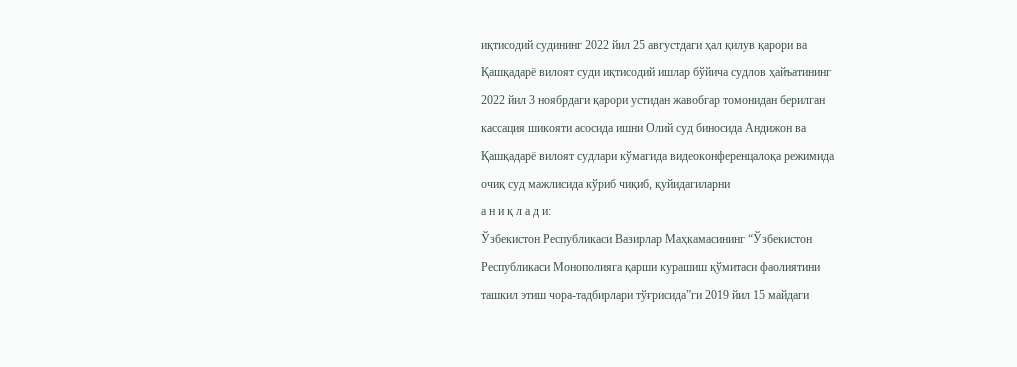иқтисодий судининг 2022 йил 25 августдаги ҳал қилув қарори ва
Қашқадарё вилоят суди иқтисодий ишлар бўйича судлов ҳайъатининг
2022 йил 3 ноябрдаги қарори устидан жавобгар томонидан берилган
кассация шикояти асосида ишни Олий суд биносида Андижон ва
Қашқадарё вилоят судлари кўмагида видеоконференцалоқа режимида
очиқ суд мажлисида кўриб чиқиб, қуйидагиларни
а н и қ л а д и:
Ўзбекистон Республикаси Вазирлар Маҳкамасининг “Ўзбекистон
Республикаси Монополияга қарши курашиш қўмитаси фаолиятини
ташкил этиш чора-тадбирлари тўғрисида”ги 2019 йил 15 майдаги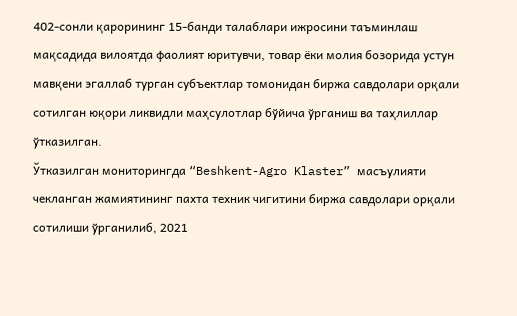402-сонли қарорининг 15-банди талаблари ижросини таъминлаш
мақсадида вилоятда фаолият юритувчи, товар ёки молия бозорида устун
мавқени эгаллаб турган субъектлар томонидан биржа савдолари орқали
сотилган юқори ликвидли маҳсулотлар бўйича ўрганиш ва таҳлиллар
ўтказилган.
Ўтказилган мониторингда “Beshkent-Agro Klaster” масъулияти
чекланган жамиятининг пахта техник чигитини биржа савдолари орқали
сотилиши ўрганилиб, 2021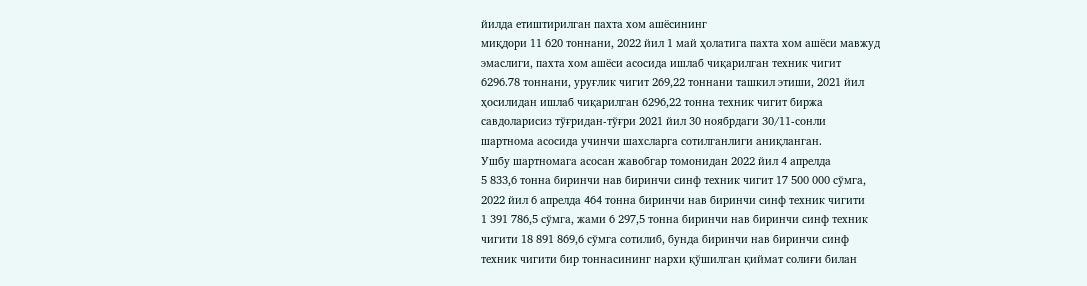йилда етиштирилган пахта хом ашёсининг
миқдори 11 620 тоннани, 2022 йил 1 май ҳолатига пахта хом ашёси мавжуд
эмаслиги, пахта хом ашёси асосида ишлаб чиқарилган техник чигит
6296.78 тоннани, уруғлик чигит 269,22 тоннани ташкил этиши, 2021 йил
ҳосилидан ишлаб чиқарилган 6296,22 тонна техник чигит биржа
савдоларисиз тўғридан-тўғри 2021 йил 30 ноябрдаги 30/11-сонли
шартнома асосида учинчи шахсларга сотилганлиги аниқланган.
Ушбу шартномага асосан жавобгар томонидан 2022 йил 4 апрелда
5 833,6 тонна биринчи нав биринчи синф техник чигит 17 500 000 сўмга,
2022 йил 6 апрелда 464 тонна биринчи нав биринчи синф техник чигити
1 391 786,5 сўмга, жами 6 297,5 тонна биринчи нав биринчи синф техник
чигити 18 891 869,6 сўмга сотилиб, бунда биринчи нав биринчи синф
техник чигити бир тоннасининг нархи қўшилган қиймат солиғи билан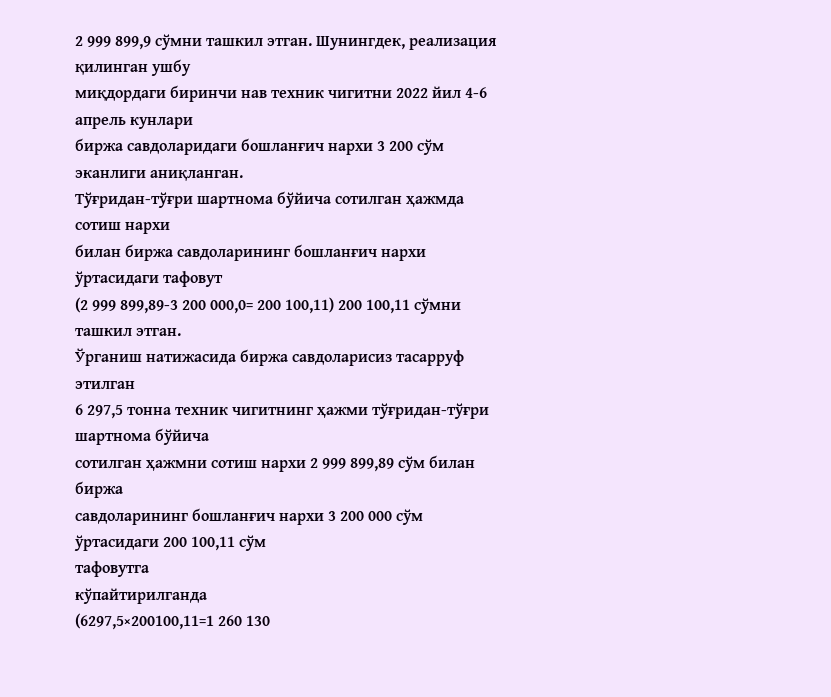2 999 899,9 сўмни ташкил этган. Шунингдек, реализация қилинган ушбу
миқдордаги биринчи нав техник чигитни 2022 йил 4-6 апрель кунлари
биржа савдоларидаги бошланғич нархи 3 200 сўм эканлиги аниқланган.
Тўғридан-тўғри шартнома бўйича сотилган ҳажмда сотиш нархи
билан биржа савдоларининг бошланғич нархи ўртасидаги тафовут
(2 999 899,89-3 200 000,0= 200 100,11) 200 100,11 сўмни ташкил этган.
Ўрганиш натижасида биржа савдоларисиз тасарруф этилган
6 297,5 тонна техник чигитнинг ҳажми тўғридан-тўғри шартнома бўйича
сотилган ҳажмни сотиш нархи 2 999 899,89 сўм билан биржа
савдоларининг бошланғич нархи 3 200 000 сўм ўртасидаги 200 100,11 сўм
тафовутга
кўпайтирилганда
(6297,5×200100,11=1 260 130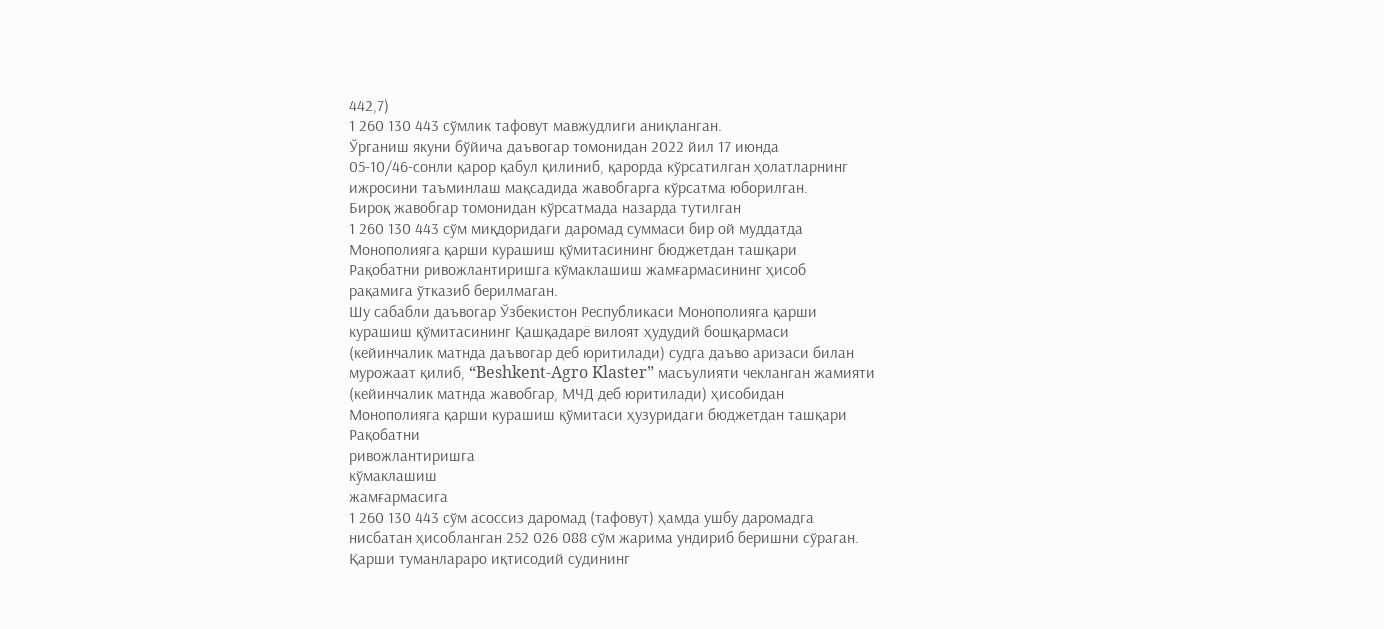442,7)
1 260 130 443 сўмлик тафовут мавжудлиги аниқланган.
Ўрганиш якуни бўйича даъвогар томонидан 2022 йил 17 июнда
05-10/46-сонли қарор қабул қилиниб, қарорда кўрсатилган ҳолатларнинг
ижросини таъминлаш мақсадида жавобгарга кўрсатма юборилган.
Бироқ жавобгар томонидан кўрсатмада назарда тутилган
1 260 130 443 сўм миқдоридаги даромад суммаси бир ой муддатда
Монополияга қарши курашиш қўмитасининг бюджетдан ташқари
Рақобатни ривожлантиришга кўмаклашиш жамғармасининг ҳисоб
рақамига ўтказиб берилмаган.
Шу сабабли даъвогар Ўзбекистон Республикаси Монополияга қарши
курашиш қўмитасининг Қашқадарё вилоят ҳудудий бошқармаси
(кейинчалик матнда даъвогар деб юритилади) судга даъво аризаси билан
мурожаат қилиб, “Beshkent-Agro Klaster” масъулияти чекланган жамияти
(кейинчалик матнда жавобгар, МЧД деб юритилади) ҳисобидан
Монополияга қарши курашиш қўмитаси ҳузуридаги бюджетдан ташқари
Рақобатни
ривожлантиришга
кўмаклашиш
жамғармасига
1 260 130 443 сўм асоссиз даромад (тафовут) ҳамда ушбу даромадга
нисбатан ҳисобланган 252 026 088 сўм жарима ундириб беришни сўраган.
Қарши туманлараро иқтисодий судининг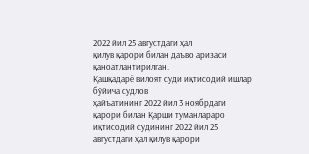2022 йил 25 августдаги ҳал
қилув қарори билан даъво аризаси қаноатлантирилган.
Қашқадарё вилоят суди иқтисодий ишлар бўйича судлов
ҳайъатининг 2022 йил 3 ноябрдаги қарори билан Қарши туманлараро
иқтисодий судининг 2022 йил 25 августдаги ҳал қилув қарори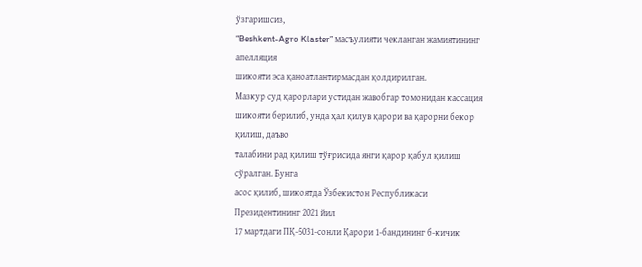ўзгаришсиз,
“Beshkent-Agro Klaster” масъулияти чекланган жамиятининг апелляция
шикояти эса қаноатлантирмасдан қолдирилган.
Мазкур суд қарорлари устидан жавобгар томонидан кассация
шикояти берилиб, унда ҳал қилув қарори ва қарорни бекор қилиш, даъво
талабини рад қилиш тўғрисида янги қарор қабул қилиш сўралган. Бунга
асос қилиб, шикоятда Ўзбекистон Республикаси Президентининг 2021 йил
17 мартдаги ПҚ-5031-сонли Қарори 1-бандининг б-кичик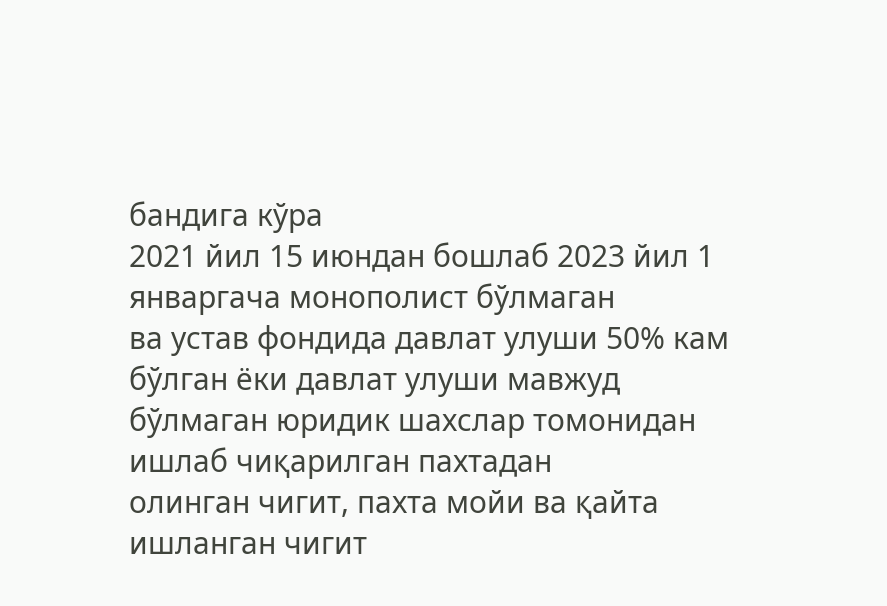бандига кўра
2021 йил 15 июндан бошлаб 2023 йил 1 январгача монополист бўлмаган
ва устав фондида давлат улуши 50% кам бўлган ёки давлат улуши мавжуд
бўлмаган юридик шахслар томонидан ишлаб чиқарилган пахтадан
олинган чигит, пахта мойи ва қайта ишланган чигит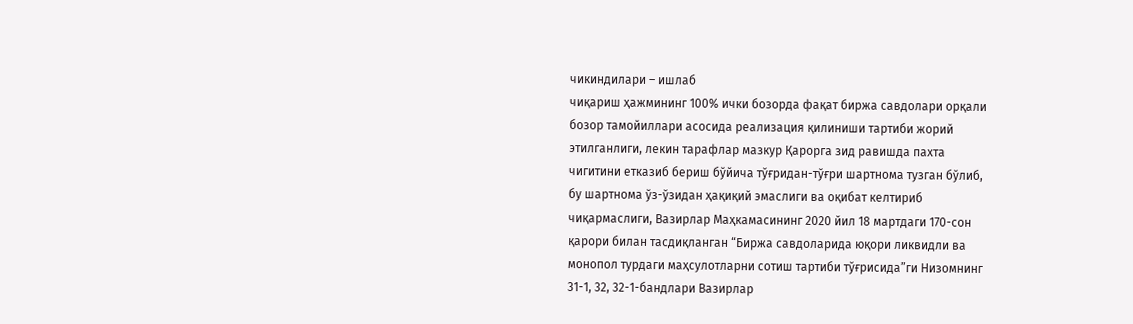чикиндилари – ишлаб
чиқариш ҳажмининг 100% ички бозорда фақат биржа савдолари орқали
бозор тамойиллари асосида реализация қилиниши тартиби жорий
этилганлиги, лекин тарафлар мазкур Қарорга зид равишда пахта
чигитини етказиб бериш бўйича тўғридан-тўғри шартнома тузган бўлиб,
бу шартнома ўз-ўзидан ҳақиқий эмаслиги ва оқибат келтириб
чиқармаслиги, Вазирлар Маҳкамасининг 2020 йил 18 мартдаги 170-сон
қарори билан тасдиқланган “Биржа савдоларида юқори ликвидли ва
монопол турдаги маҳсулотларни сотиш тартиби тўғрисида”ги Низомнинг
31-1, 32, 32-1-бандлари Вазирлар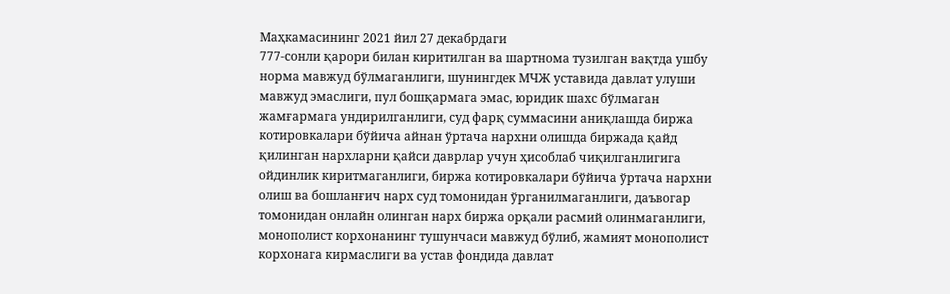Маҳкамасининг 2021 йил 27 декабрдаги
777-сонли қарори билан киритилган ва шартнома тузилган вақтда ушбу
норма мавжуд бўлмаганлиги, шунингдек МЧЖ уставида давлат улуши
мавжуд эмаслиги, пул бошқармага эмас, юридик шахс бўлмаган
жамғармага ундирилганлиги, суд фарқ суммасини аниқлашда биржа
котировкалари бўйича айнан ўртача нархни олишда биржада қайд
қилинган нархларни қайси даврлар учун ҳисоблаб чиқилганлигига
ойдинлик киритмаганлиги, биржа котировкалари бўйича ўртача нархни
олиш ва бошланғич нарх суд томонидан ўрганилмаганлиги, даъвогар
томонидан онлайн олинган нарх биржа орқали расмий олинмаганлиги,
монополист корхонанинг тушунчаси мавжуд бўлиб, жамият монополист
корхонага кирмаслиги ва устав фондида давлат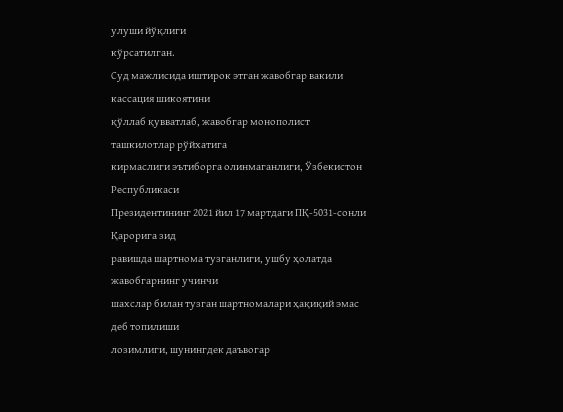улуши йўқлиги
кўрсатилган.
Суд мажлисида иштирок этган жавобгар вакили кассация шикоятини
қўллаб қувватлаб, жавобгар монополист ташкилотлар рўйхатига
кирмаслиги эътиборга олинмаганлиги, Ўзбекистон Республикаси
Президентининг 2021 йил 17 мартдаги ПҚ-5031-сонли Қарорига зид
равишда шартнома тузганлиги, ушбу ҳолатда жавобгарнинг учинчи
шахслар билан тузган шартномалари ҳақиқий эмас деб топилиши
лозимлиги, шунингдек даъвогар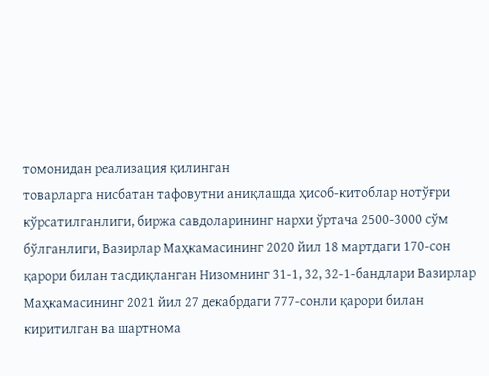томонидан реализация қилинган
товарларга нисбатан тафовутни аниқлашда ҳисоб-китоблар нотўғри
кўрсатилганлиги, биржа савдоларининг нархи ўртача 2500-3000 сўм
бўлганлиги, Вазирлар Маҳкамасининг 2020 йил 18 мартдаги 170-сон
қарори билан тасдиқланган Низомнинг 31-1, 32, 32-1-бандлари Вазирлар
Маҳкамасининг 2021 йил 27 декабрдаги 777-сонли қарори билан
киритилган ва шартнома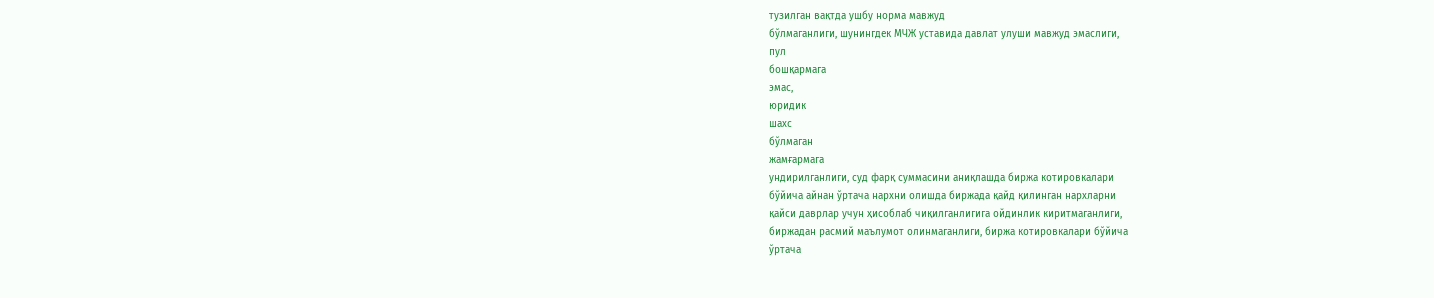тузилган вақтда ушбу норма мавжуд
бўлмаганлиги, шунингдек МЧЖ уставида давлат улуши мавжуд эмаслиги,
пул
бошқармага
эмас,
юридик
шахс
бўлмаган
жамғармага
ундирилганлиги, суд фарқ суммасини аниқлашда биржа котировкалари
бўйича айнан ўртача нархни олишда биржада қайд қилинган нархларни
қайси даврлар учун ҳисоблаб чиқилганлигига ойдинлик киритмаганлиги,
биржадан расмий маълумот олинмаганлиги, биржа котировкалари бўйича
ўртача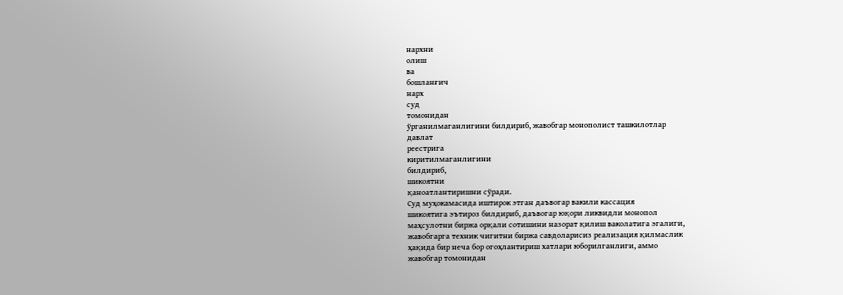нархни
олиш
ва
бошланғич
нарх
суд
томонидан
ўрганилмаганлигини билдириб, жавобгар монополист ташкилотлар
давлат
реестрига
киритилмаганлигини
билдириб,
шикоятни
қаноатлантиришни сўради.
Суд муҳокамасида иштирок этган даъвогар вакили кассация
шикоятига эътироз билдириб, даъвогар юқори ликвидли монопол
маҳсулотни биржа орқали сотишини назорат қилиш ваколатига эгалиги,
жавобгарга техник чигитни биржа савдоларисиз реализация қилмаслик
ҳақида бир неча бор огоҳлантириш хатлари юборилганлиги, аммо
жавобгар томонидан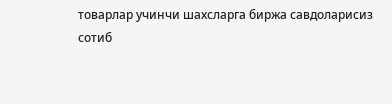товарлар учинчи шахсларга биржа савдоларисиз
сотиб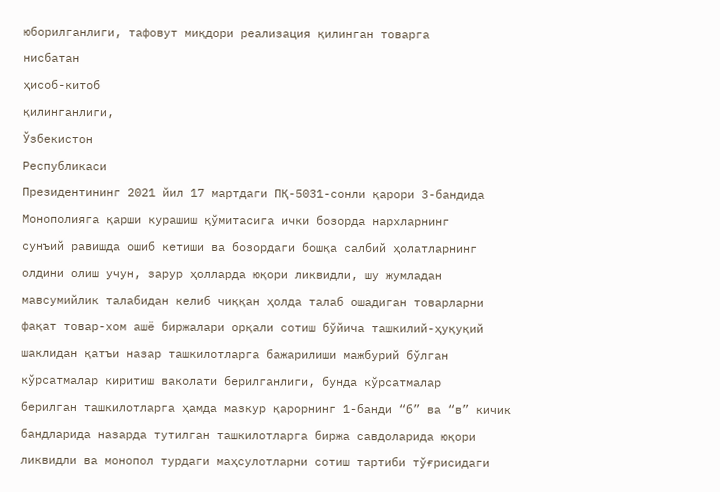юборилганлиги, тафовут миқдори реализация қилинган товарга
нисбатан
ҳисоб-китоб
қилинганлиги,
Ўзбекистон
Республикаси
Президентининг 2021 йил 17 мартдаги ПҚ-5031-сонли қарори 3-бандида
Монополияга қарши курашиш қўмитасига ички бозорда нархларнинг
сунъий равишда ошиб кетиши ва бозордаги бошқа салбий ҳолатларнинг
олдини олиш учун, зарур ҳолларда юқори ликвидли, шу жумладан
мавсумийлик талабидан келиб чиққан ҳолда талаб ошадиган товарларни
фақат товар-хом ашё биржалари орқали сотиш бўйича ташкилий-ҳуқуқий
шаклидан қатъи назар ташкилотларга бажарилиши мажбурий бўлган
кўрсатмалар киритиш ваколати берилганлиги, бунда кўрсатмалар
берилган ташкилотларга ҳамда мазкур қарорнинг 1-банди “б” ва “в” кичик
бандларида назарда тутилган ташкилотларга биржа савдоларида юқори
ликвидли ва монопол турдаги маҳсулотларни сотиш тартиби тўғрисидаги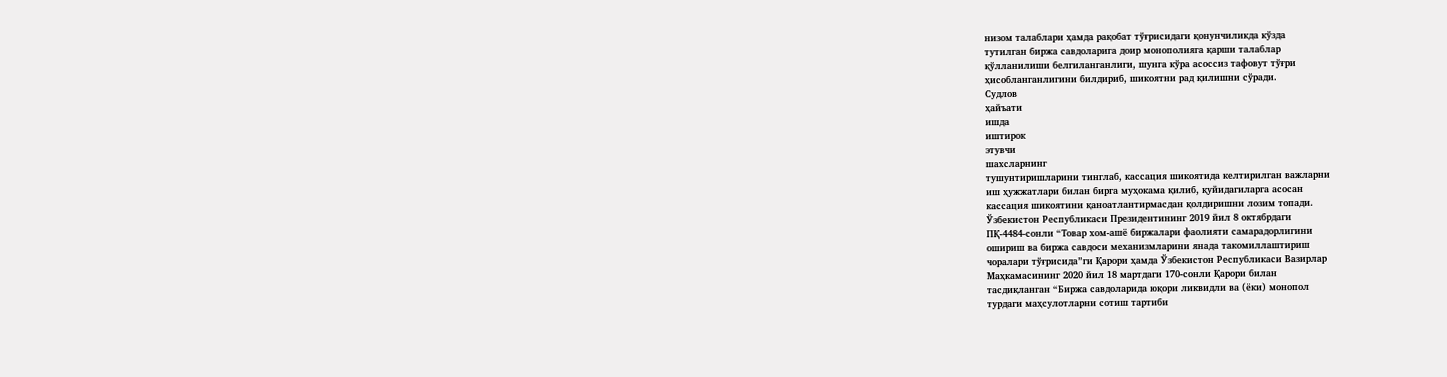низом талаблари ҳамда рақобат тўғрисидаги қонунчиликда кўзда
тутилган биржа савдоларига доир монополияга қарши талаблар
қўлланилиши белгиланганлиги, шунга кўра асоссиз тафовут тўғри
ҳисобланганлигини билдириб, шикоятни рад қилишни сўради.
Судлов
ҳайъати
ишда
иштирок
этувчи
шахсларнинг
тушунтиришларини тинглаб, кассация шикоятида келтирилган важларни
иш ҳужжатлари билан бирга муҳокама қилиб, қуйидагиларга асосан
кассация шикоятини қаноатлантирмасдан қолдиришни лозим топади.
Ўзбекистон Республикаси Президентининг 2019 йил 8 октябрдаги
ПҚ-4484-сонли “Товар хом-ашё биржалари фаолияти самарадорлигини
ошириш ва биржа савдоси механизмларини янада такомиллаштириш
чоралари тўғрисида”ги Қарори ҳамда Ўзбекистон Республикаси Вазирлар
Маҳкамасининг 2020 йил 18 мартдаги 170-сонли Қарори билан
тасдиқланган “Биржа савдоларида юқори ликвидли ва (ёки) монопол
турдаги маҳсулотларни сотиш тартиби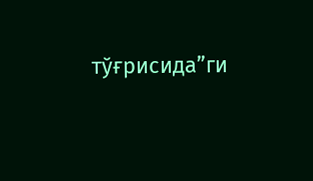тўғрисида”ги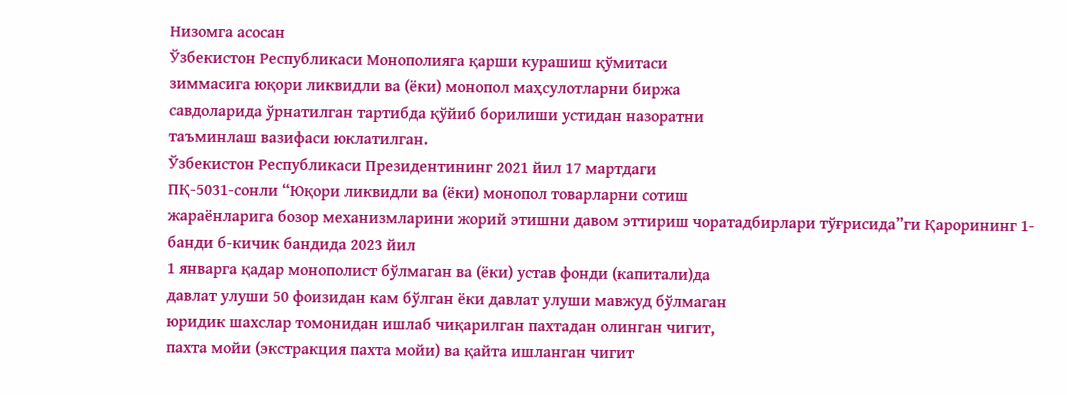Низомга асосан
Ўзбекистон Республикаси Монополияга қарши курашиш қўмитаси
зиммасига юқори ликвидли ва (ёки) монопол маҳсулотларни биржа
савдоларида ўрнатилган тартибда қўйиб борилиши устидан назоратни
таъминлаш вазифаси юклатилган.
Ўзбекистон Республикаси Президентининг 2021 йил 17 мартдаги
ПҚ-5031-сонли “Юқори ликвидли ва (ёки) монопол товарларни сотиш
жараёнларига бозор механизмларини жорий этишни давом эттириш чоратадбирлари тўғрисида”ги Қарорининг 1-банди б-кичик бандида 2023 йил
1 январга қадар монополист бўлмаган ва (ёки) устав фонди (капитали)да
давлат улуши 50 фоизидан кам бўлган ёки давлат улуши мавжуд бўлмаган
юридик шахслар томонидан ишлаб чиқарилган пахтадан олинган чигит,
пахта мойи (экстракция пахта мойи) ва қайта ишланган чигит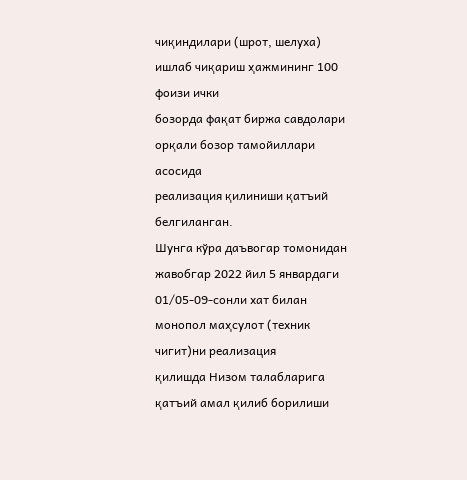чиқиндилари (шрот, шелуха) ишлаб чиқариш ҳажмининг 100 фоизи ички
бозорда фақат биржа савдолари орқали бозор тамойиллари асосида
реализация қилиниши қатъий белгиланган.
Шунга кўра даъвогар томонидан жавобгар 2022 йил 5 январдаги
01/05-09-сонли хат билан монопол маҳсулот (техник чигит)ни реализация
қилишда Низом талабларига қатъий амал қилиб борилиши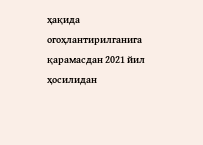ҳақида
огоҳлантирилганига қарамасдан 2021 йил ҳосилидан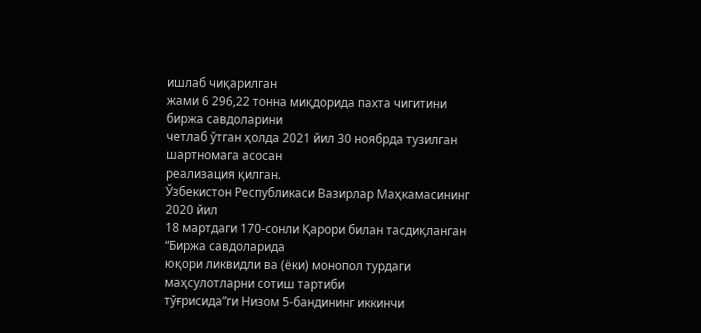ишлаб чиқарилган
жами 6 296,22 тонна миқдорида пахта чигитини биржа савдоларини
четлаб ўтган ҳолда 2021 йил 30 ноябрда тузилган шартномага асосан
реализация қилган.
Ўзбекистон Республикаси Вазирлар Маҳкамасининг 2020 йил
18 мартдаги 170-сонли Қарори билан тасдиқланган “Биржа савдоларида
юқори ликвидли ва (ёки) монопол турдаги маҳсулотларни сотиш тартиби
тўғрисида”ги Низом 5-бандининг иккинчи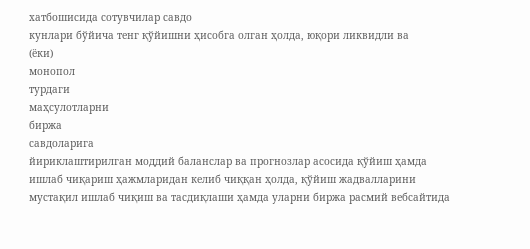хатбошисида сотувчилар савдо
кунлари бўйича тенг қўйишни ҳисобга олган ҳолда, юқори ликвидли ва
(ёки)
монопол
турдаги
маҳсулотларни
биржа
савдоларига
йириклаштирилган моддий баланслар ва прогнозлар асосида қўйиш ҳамда
ишлаб чиқариш ҳажмларидан келиб чиққан ҳолда, қўйиш жадвалларини
мустақил ишлаб чиқиш ва тасдиқлаши ҳамда уларни биржа расмий вебсайтида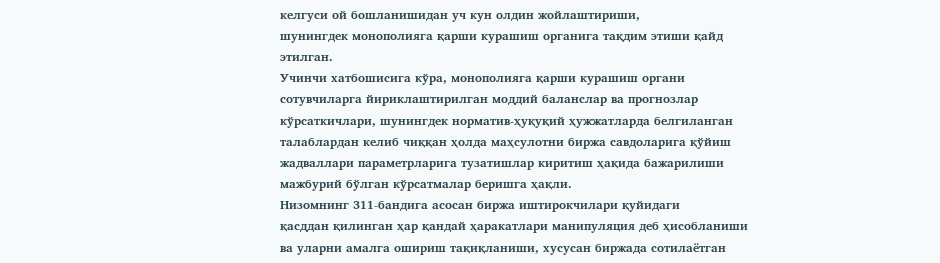келгуси ой бошланишидан уч кун олдин жойлаштириши,
шунингдек монополияга қарши курашиш органига тақдим этиши қайд
этилган.
Учинчи хатбошисига кўра, монополияга қарши курашиш органи
сотувчиларга йириклаштирилган моддий баланслар ва прогнозлар
кўрсаткичлари, шунингдек норматив-ҳуқуқий ҳужжатларда белгиланган
талаблардан келиб чиққан ҳолда маҳсулотни биржа савдоларига қўйиш
жадваллари параметрларига тузатишлар киритиш ҳақида бажарилиши
мажбурий бўлган кўрсатмалар беришга ҳақли.
Низомнинг 311-бандига асосан биржа иштирокчилари қуйидаги
қасддан қилинган ҳар қандай ҳаракатлари манипуляция деб ҳисобланиши
ва уларни амалга ошириш тақиқланиши, хусусан биржада сотилаётган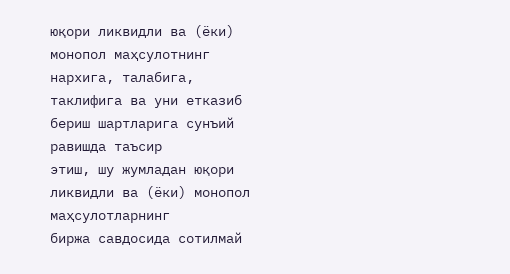юқори ликвидли ва (ёки) монопол маҳсулотнинг нархига, талабига,
таклифига ва уни етказиб бериш шартларига сунъий равишда таъсир
этиш, шу жумладан юқори ликвидли ва (ёки) монопол маҳсулотларнинг
биржа савдосида сотилмай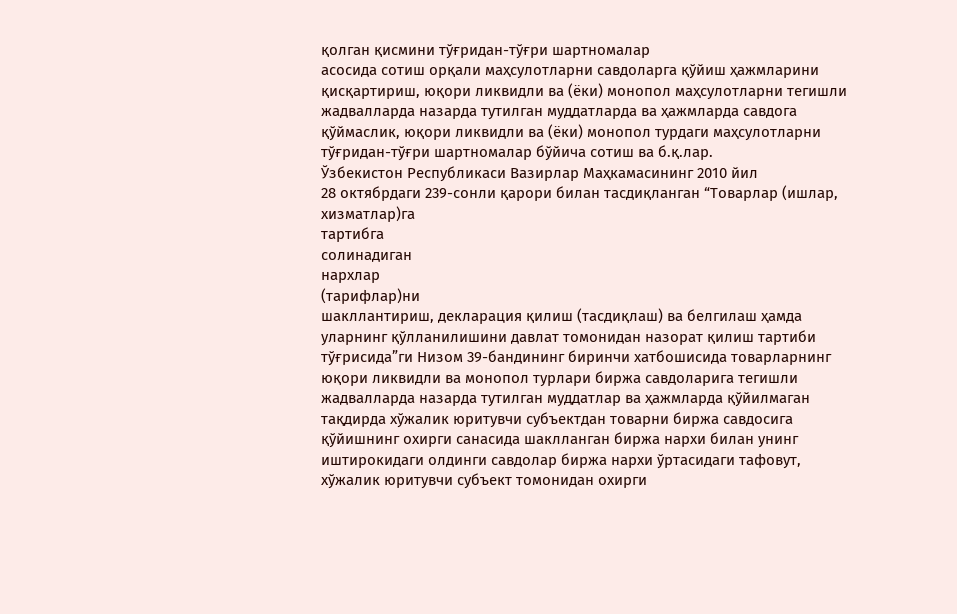қолган қисмини тўғридан-тўғри шартномалар
асосида сотиш орқали маҳсулотларни савдоларга қўйиш ҳажмларини
қисқартириш, юқори ликвидли ва (ёки) монопол маҳсулотларни тегишли
жадвалларда назарда тутилган муддатларда ва ҳажмларда савдога
қўймаслик, юқори ликвидли ва (ёки) монопол турдаги маҳсулотларни
тўғридан-тўғри шартномалар бўйича сотиш ва б.қ.лар.
Ўзбекистон Республикаси Вазирлар Маҳкамасининг 2010 йил
28 октябрдаги 239-сонли қарори билан тасдиқланган “Товарлар (ишлар,
хизматлар)га
тартибга
солинадиган
нархлар
(тарифлар)ни
шакллантириш, декларация қилиш (тасдиқлаш) ва белгилаш ҳамда
уларнинг қўлланилишини давлат томонидан назорат қилиш тартиби
тўғрисида”ги Низом 39-бандининг биринчи хатбошисида товарларнинг
юқори ликвидли ва монопол турлари биржа савдоларига тегишли
жадвалларда назарда тутилган муддатлар ва ҳажмларда қўйилмаган
тақдирда хўжалик юритувчи субъектдан товарни биржа савдосига
қўйишнинг охирги санасида шаклланган биржа нархи билан унинг
иштирокидаги олдинги савдолар биржа нархи ўртасидаги тафовут,
хўжалик юритувчи субъект томонидан охирги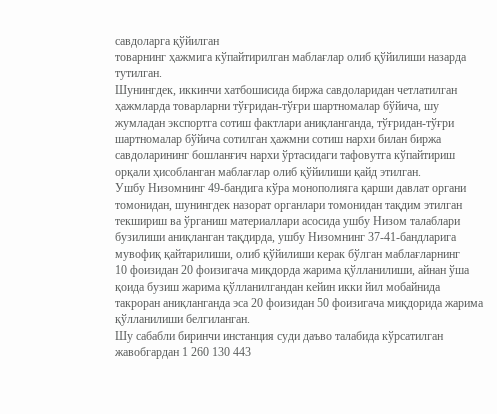савдоларга қўйилган
товарнинг ҳажмига кўпайтирилган маблағлар олиб қўйилиши назарда
тутилган.
Шунингдек, иккинчи хатбошисида биржа савдоларидан четлатилган
ҳажмларда товарларни тўғридан-тўғри шартномалар бўйича, шу
жумладан экспортга сотиш фактлари аниқланганда, тўғридан-тўғри
шартномалар бўйича сотилган ҳажмни сотиш нархи билан биржа
савдоларининг бошланғич нархи ўртасидаги тафовутга кўпайтириш
орқали ҳисобланган маблағлар олиб қўйилиши қайд этилган.
Ушбу Низомнинг 49-бандига кўра монополияга қарши давлат органи
томонидан, шунингдек назорат органлари томонидан тақдим этилган
текшириш ва ўрганиш материаллари асосида ушбу Низом талаблари
бузилиши аниқланган тақдирда, ушбу Низомнинг 37-41-бандларига
мувофиқ қайтарилиши, олиб қўйилиши керак бўлган маблағларнинг
10 фоизидан 20 фоизигача миқдорда жарима қўлланилиши, айнан ўша
қоида бузиш жарима қўлланилгандан кейин икки йил мобайнида
такроран аниқланганда эса 20 фоизидан 50 фоизигача миқдорида жарима
қўлланилиши белгиланган.
Шу сабабли биринчи инстанция суди даъво талабида кўрсатилган
жавобгардан 1 260 130 443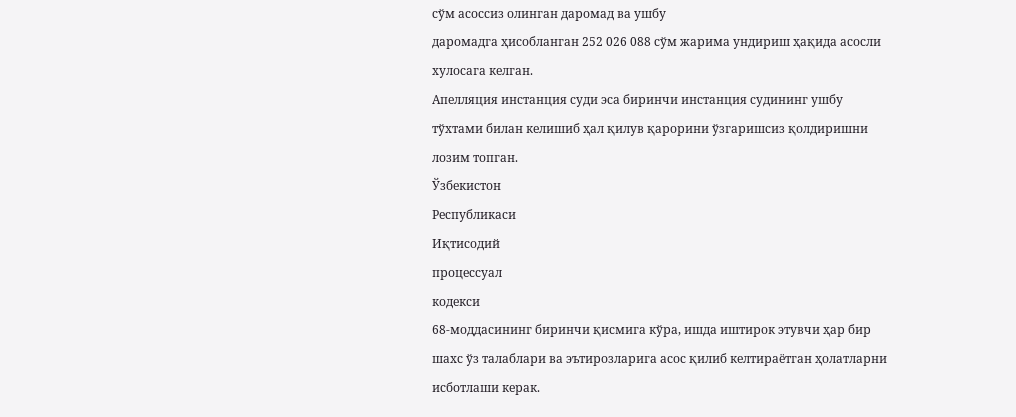сўм асоссиз олинган даромад ва ушбу
даромадга ҳисобланган 252 026 088 сўм жарима ундириш ҳақида асосли
хулосага келган.
Апелляция инстанция суди эса биринчи инстанция судининг ушбу
тўхтами билан келишиб ҳал қилув қарорини ўзгаришсиз қолдиришни
лозим топган.
Ўзбекистон
Республикаси
Иқтисодий
процессуал
кодекси
68-моддасининг биринчи қисмига кўра, ишда иштирок этувчи ҳар бир
шахс ўз талаблари ва эътирозларига асос қилиб келтираётган ҳолатларни
исботлаши керак.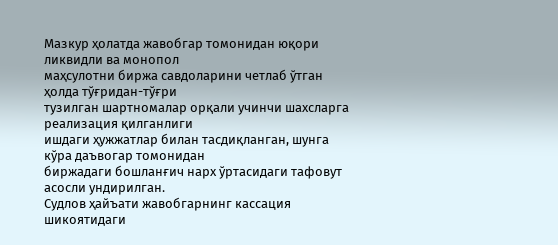Мазкур ҳолатда жавобгар томонидан юқори ликвидли ва монопол
маҳсулотни биржа савдоларини четлаб ўтган ҳолда тўғридан-тўғри
тузилган шартномалар орқали учинчи шахсларга реализация қилганлиги
ишдаги ҳужжатлар билан тасдиқланган, шунга кўра даъвогар томонидан
биржадаги бошланғич нарх ўртасидаги тафовут асосли ундирилган.
Судлов ҳайъати жавобгарнинг кассация шикоятидаги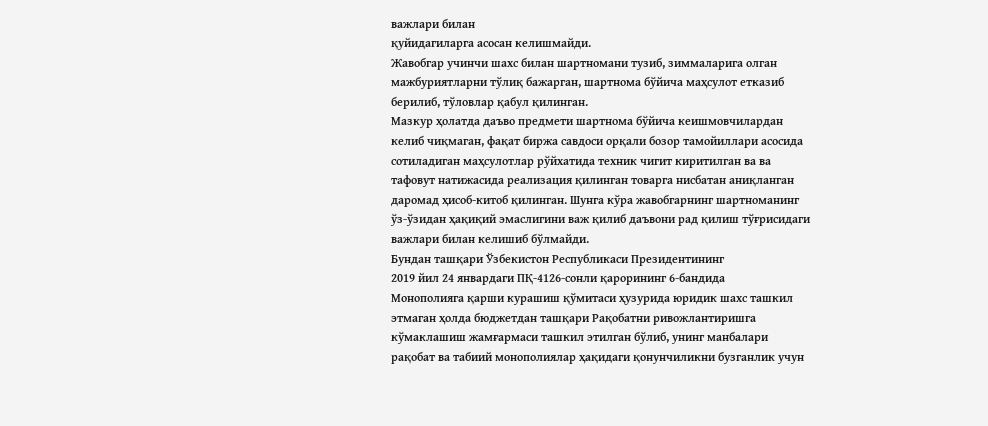важлари билан
қуйидагиларга асосан келишмайди.
Жавобгар учинчи шахс билан шартномани тузиб, зиммаларига олган
мажбуриятларни тўлиқ бажарган, шартнома бўйича маҳсулот етказиб
берилиб, тўловлар қабул қилинган.
Мазкур ҳолатда даъво предмети шартнома бўйича кеишмовчилардан
келиб чиқмаган, фақат биржа савдоси орқали бозор тамойиллари асосида
сотиладиган маҳсулотлар рўйхатида техник чигит киритилган ва ва
тафовут натижасида реализация қилинган товарга нисбатан аниқланган
даромад ҳисоб-китоб қилинган. Шунга кўра жавобгарнинг шартноманинг
ўз-ўзидан ҳақиқий эмаслигини важ қилиб даъвони рад қилиш тўғрисидаги
важлари билан келишиб бўлмайди.
Бундан ташқари Ўзбекистон Республикаси Президентининг
2019 йил 24 январдаги ПҚ-4126-сонли қарорининг 6-бандида
Монополияга қарши курашиш қўмитаси ҳузурида юридик шахс ташкил
этмаган ҳолда бюджетдан ташқари Рақобатни ривожлантиришга
кўмаклашиш жамғармаси ташкил этилган бўлиб, унинг манбалари
рақобат ва табиий монополиялар ҳақидаги қонунчиликни бузганлик учун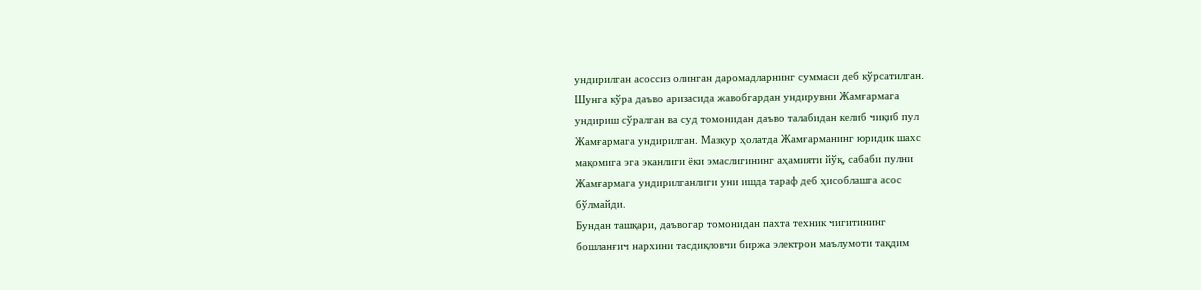ундирилган асоссиз олинган даромадларнинг суммаси деб кўрсатилган.
Шунга кўра даъво аризасида жавобгардан ундирувни Жамғармага
ундириш сўралган ва суд томонидан даъво талабидан келиб чиқиб пул
Жамғармага ундирилган. Мазкур ҳолатда Жамғарманинг юридик шахс
мақомига эга эканлиги ёки эмаслигининг аҳамияти йўқ, сабаби пулни
Жамғармага ундирилганлиги уни ишда тараф деб ҳисоблашга асос
бўлмайди.
Бундан ташқари, даъвогар томонидан пахта техник чигитининг
бошланғич нархини тасдиқловчи биржа электрон маълумоти тақдим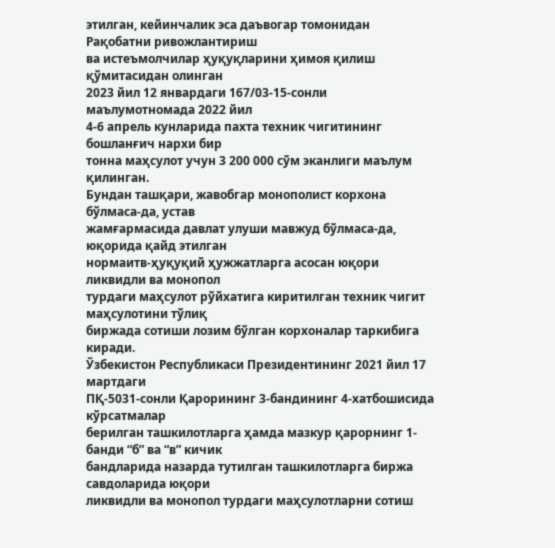этилган, кейинчалик эса даъвогар томонидан Рақобатни ривожлантириш
ва истеъмолчилар ҳуқуқларини ҳимоя қилиш қўмитасидан олинган
2023 йил 12 январдаги 167/03-15-сонли маълумотномада 2022 йил
4-6 апрель кунларида пахта техник чигитининг бошланғич нархи бир
тонна маҳсулот учун 3 200 000 сўм эканлиги маълум қилинган.
Бундан ташқари, жавобгар монополист корхона бўлмаса-да, устав
жамғармасида давлат улуши мавжуд бўлмаса-да, юқорида қайд этилган
нормаитв-ҳуқуқий ҳужжатларга асосан юқори ликвидли ва монопол
турдаги маҳсулот рўйхатига киритилган техник чигит маҳсулотини тўлиқ
биржада сотиши лозим бўлган корхоналар таркибига киради.
Ўзбекистон Республикаси Президентининг 2021 йил 17 мартдаги
ПҚ-5031-сонли Қарорининг 3-бандининг 4-хатбошисида кўрсатмалар
берилган ташкилотларга ҳамда мазкур қарорнинг 1-банди “б” ва “в” кичик
бандларида назарда тутилган ташкилотларга биржа савдоларида юқори
ликвидли ва монопол турдаги маҳсулотларни сотиш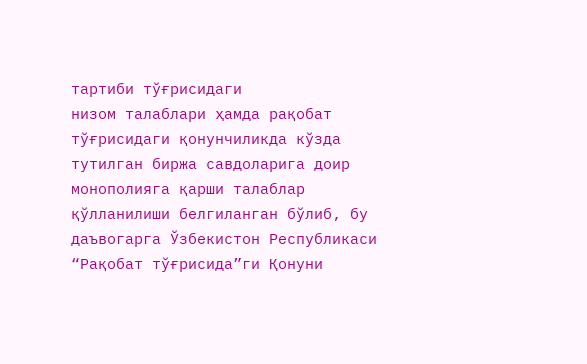тартиби тўғрисидаги
низом талаблари ҳамда рақобат тўғрисидаги қонунчиликда кўзда
тутилган биржа савдоларига доир монополияга қарши талаблар
қўлланилиши белгиланган бўлиб, бу даъвогарга Ўзбекистон Республикаси
“Рақобат тўғрисида”ги Қонуни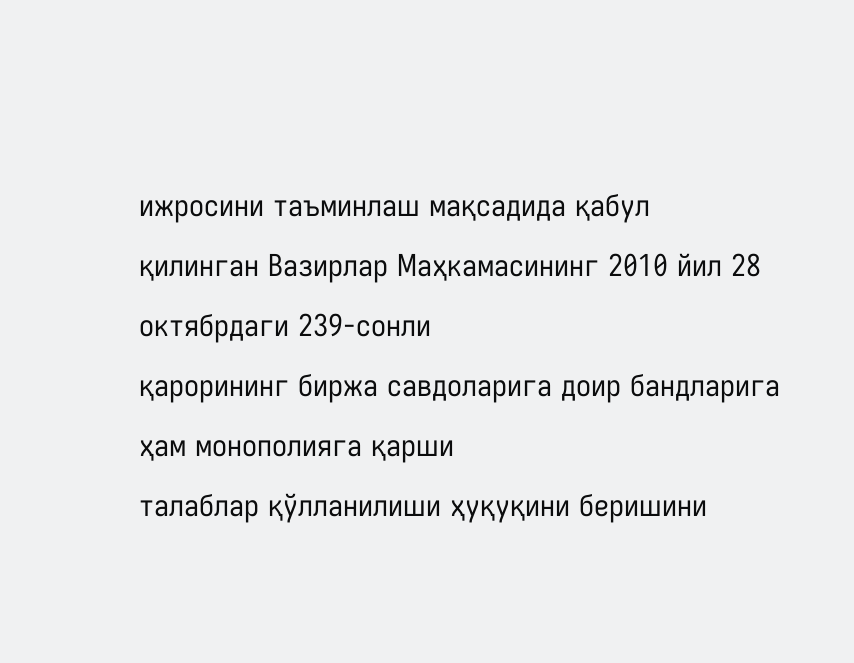ижросини таъминлаш мақсадида қабул
қилинган Вазирлар Маҳкамасининг 2010 йил 28 октябрдаги 239-сонли
қарорининг биржа савдоларига доир бандларига ҳам монополияга қарши
талаблар қўлланилиши ҳуқуқини беришини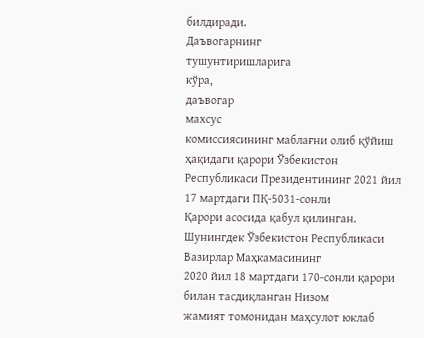билдиради.
Даъвогарнинг
тушунтиришларига
кўра,
даъвогар
махсус
комиссиясининг маблағни олиб қўйиш ҳақидаги қарори Ўзбекистон
Республикаси Президентининг 2021 йил 17 мартдаги ПҚ-5031-сонли
Қарори асосида қабул қилинган.
Шунингдек Ўзбекистон Республикаси Вазирлар Маҳкамасининг
2020 йил 18 мартдаги 170-сонли қарори билан тасдиқланган Низом
жамият томонидан маҳсулот юклаб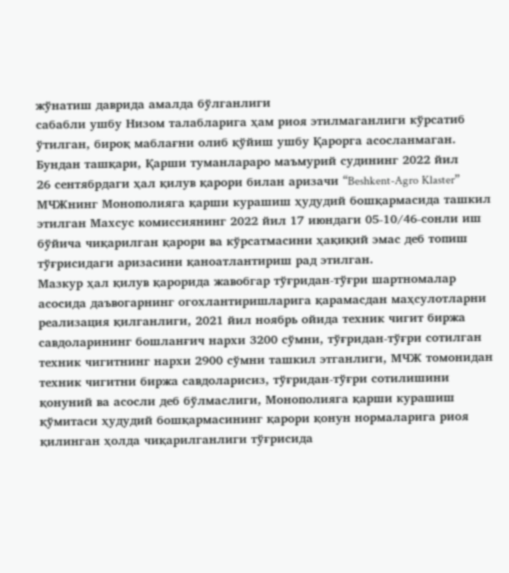жўнатиш даврида амалда бўлганлиги
сабабли ушбу Низом талабларига ҳам риоя этилмаганлиги кўрсатиб
ўтилган, бироқ маблағни олиб қўйиш ушбу Қарорга асосланмаган.
Бундан ташқари, Қарши туманлараро маъмурий судининг 2022 йил
26 сентябрдаги ҳал қилув қарори билан аризачи “Beshkent-Agro Klaster”
МЧЖнинг Монополияга қарши курашиш ҳудудий бошқармасида ташкил
этилган Махсус комиссиянинг 2022 йил 17 июндаги 05-10/46-сонли иш
бўйича чиқарилган қарори ва кўрсатмасини ҳақиқий эмас деб топиш
тўғрисидаги аризасини қаноатлантириш рад этилган.
Мазкур ҳал қилув қарорида жавобгар тўғридан-тўғри шартномалар
асосида даъвогарнинг огохлантиришларига қарамасдан маҳсулотларни
реализация қилганлиги, 2021 йил ноябрь ойида техник чигит биржа
савдоларининг бошланғич нархи 3200 сўмни, тўғридан-тўғри сотилган
техник чигитнинг нархи 2900 сўмни ташкил этганлиги, МЧЖ томонидан
техник чигитни биржа савдоларисиз, тўғридан-тўғри сотилишини
қонуний ва асосли деб бўлмаслиги, Монополияга қарши курашиш
қўмитаси ҳудудий бошқармасининг қарори қонун нормаларига риоя
қилинган ҳолда чиқарилганлиги тўғрисида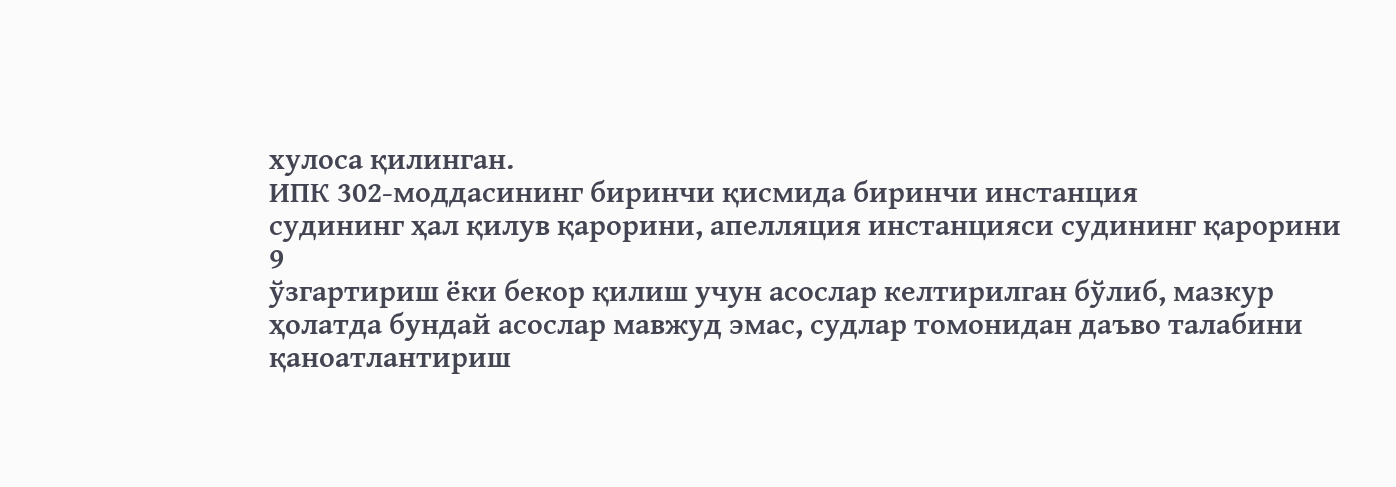хулоса қилинган.
ИПК 302-моддасининг биринчи қисмида биринчи инстанция
судининг ҳал қилув қарорини, апелляция инстанцияси судининг қарорини
9
ўзгартириш ёки бекор қилиш учун асослар келтирилган бўлиб, мазкур
ҳолатда бундай асослар мавжуд эмас, судлар томонидан даъво талабини
қаноатлантириш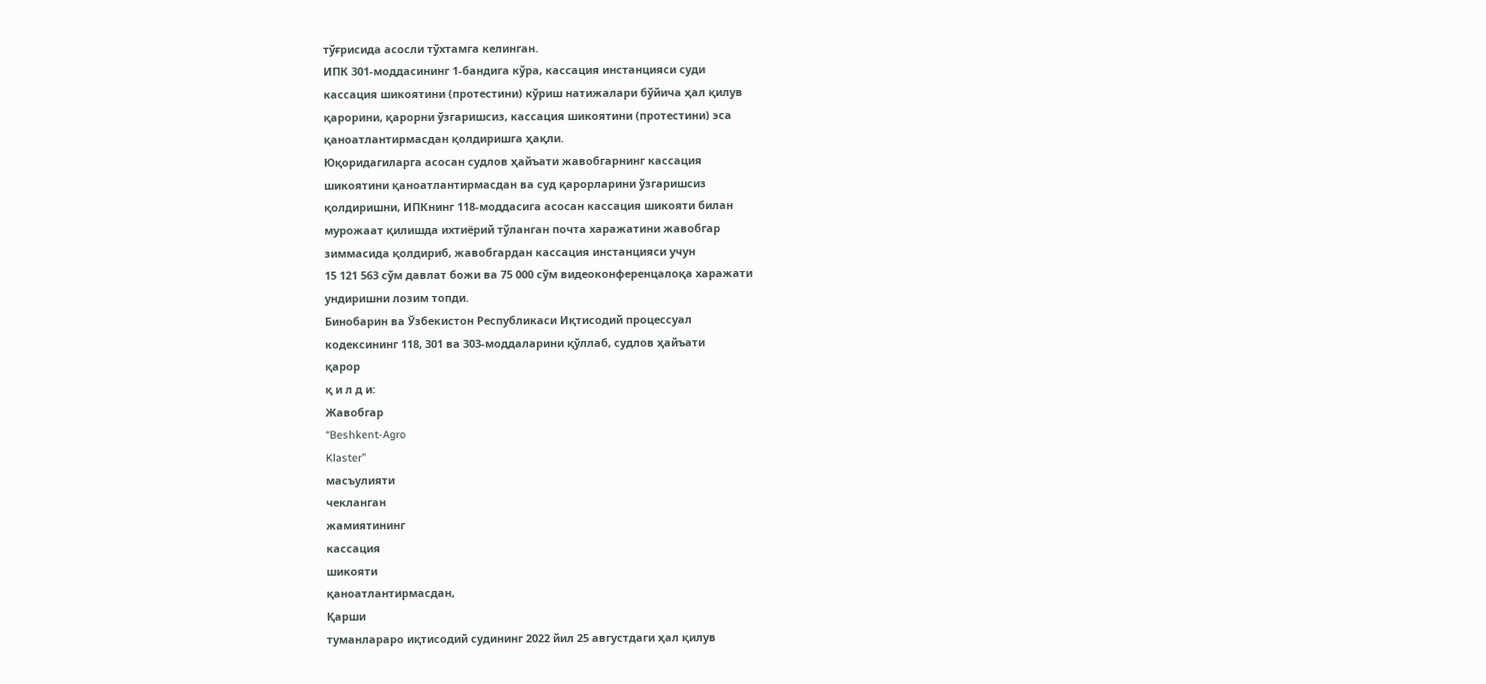тўғрисида асосли тўхтамга келинган.
ИПК 301-моддасининг 1-бандига кўра, кассация инстанцияси суди
кассация шикоятини (протестини) кўриш натижалари бўйича ҳал қилув
қарорини, қарорни ўзгаришсиз, кассация шикоятини (протестини) эса
қаноатлантирмасдан қолдиришга ҳақли.
Юқоридагиларга асосан судлов ҳайъати жавобгарнинг кассация
шикоятини қаноатлантирмасдан ва суд қарорларини ўзгаришсиз
қолдиришни, ИПКнинг 118-моддасига асосан кассация шикояти билан
мурожаат қилишда ихтиёрий тўланган почта харажатини жавобгар
зиммасида қолдириб, жавобгардан кассация инстанцияси учун
15 121 563 сўм давлат божи ва 75 000 сўм видеоконференцалоқа харажати
ундиришни лозим топди.
Бинобарин ва Ўзбекистон Республикаси Иқтисодий процессуал
кодексининг 118, 301 ва 303-моддаларини қўллаб, судлов ҳайъати
қарор
қ и л д и:
Жавобгар
“Beshkent-Agro
Klaster”
масъулияти
чекланган
жамиятининг
кассация
шикояти
қаноатлантирмасдан,
Қарши
туманлараро иқтисодий судининг 2022 йил 25 августдаги ҳал қилув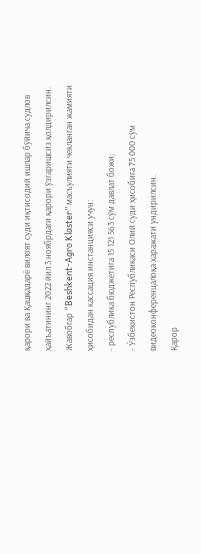қарори ва Қашқадарё вилоят суди иқтисодий ишлар бўйича судлов
ҳайъатининг 2022 йил 3 ноябрдаги қарори ўзгаришсиз қолдирилсин.
Жавобгар “Beshkent-Agro Klaster” масъулияти чекланган жамияти
ҳисобидан кассация инстанцияси учун:
- республика бюджетига 15 121 563 сўм давлат божи;
- Ўзбекистон Республикаси Олий суди ҳисобига 75 000 сўм
видеоконференцалоқа харажати ундирилсин.
Қарор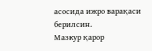асосида ижро варақаси берилсин.
Мазкур қарор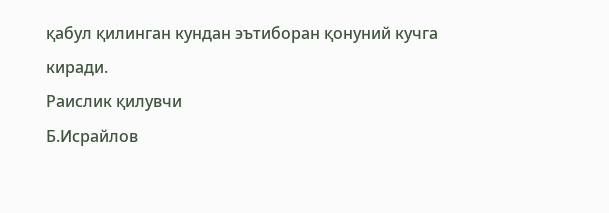қабул қилинган кундан эътиборан қонуний кучга
киради.
Раислик қилувчи
Б.Исрайлов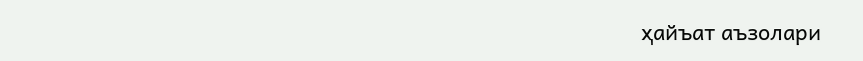ҳайъат аъзолари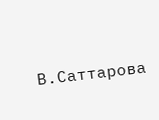В.Саттарова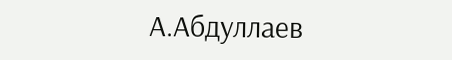А.Абдуллаев